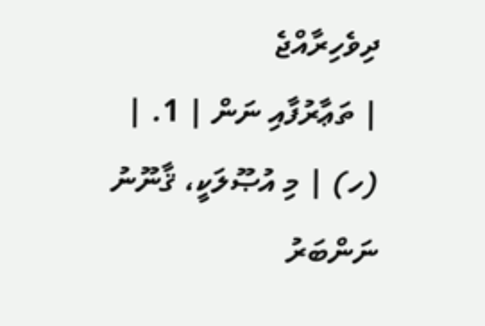ދިވެހިރާއްޖެ
| ތަޢާރުފާއި ނަން | 1. | (ހ) | މި އުޞޫލަކީ، ޤާނޫނު ނަންބަރު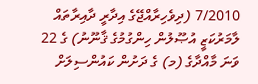7/2010 (ދިވެހިރާއްޖޭގެ އިދާރީ ދާއިރާތައް ލާމަރުކަޒީ އުޞޫލުން ހިންގުމުގެ ޤާނޫނު) ގެ 22 ވަނަ މާއްދާގެ (މ) ގެ ދަށުން ކައުންސިލަށް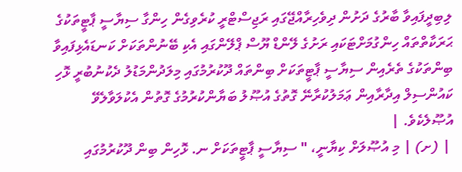ލިބިދީފައިވާ ބާރުގެ ދަށުން ދިވެހިރާއްޖޭގައި ރަޖިސްޓްރީ ކުރެވިގެން ހިންގާ ސިޔާސީ ޕާޓީތަކުގެ ޙަރަކާތްތައް ހިންގުމަށްޓަކައި ރަށުގެ ލޭންޑް ޔޫސް ޕްލޭންގައި އެކި ބޭނުންތަކަށް ކަނޑައެޅިފައިވާ ބިންތަކުގެ ތެރެއިން ސިޔާސީ ޕާޓީތަކަށް ބިންތައް ދޫކުރުމުގައި މިލަދުންމަޑުލު ދެކުނުބުރީ ޅޮހި ކައުންސިލް އިދާރާއިން ޢަމަލުކުރާނޭ ގޮތުގެ އުޞޫލު ބަޔާންކުރުމުގެ ގޮތުން އެކުލަވާލެވޭ އުޞޫލެކެވެ. |
 | (ށ) | މި އުޞޫލަށް ކިޔާނީ، " ސިޔާސީ ޕާޓީތަކަށް ނ. ޅޮހިން ބިން ދޫކުރުމުގައި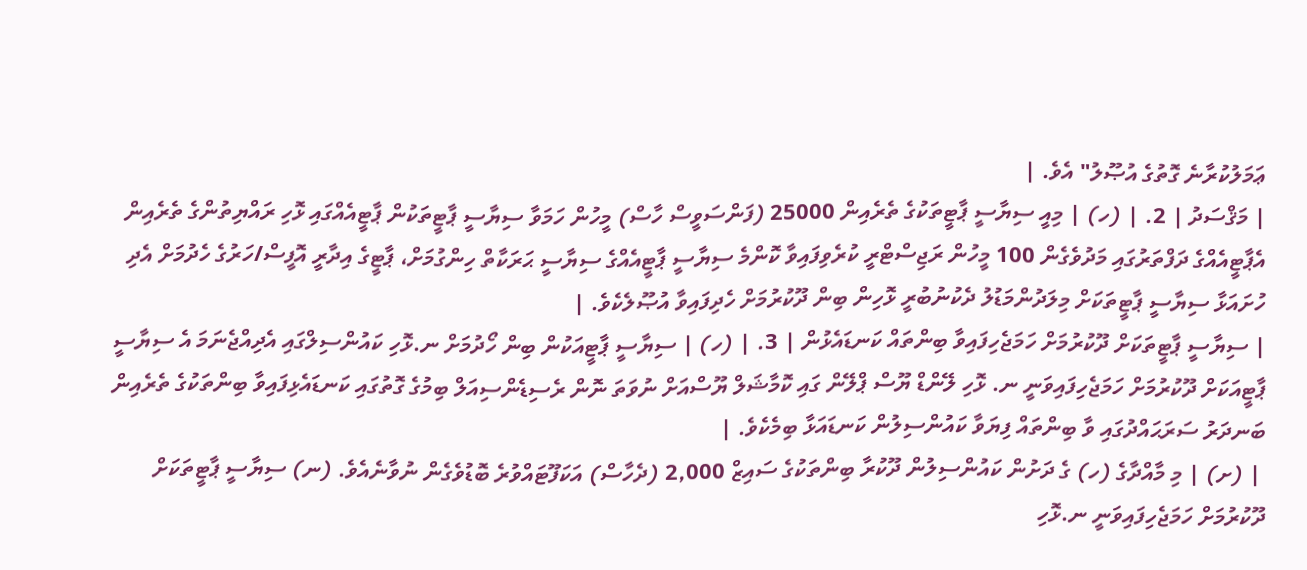ޢަމަލުކުރާނެ ގޮތުގެ އުޞޫލު" އެވެ. |
| މަޤްސަދު | 2. | (ހ) | މިއީ ސިޔާސީ ޕާޓީތަކުގެ ތެރެއިން 25000 (ފަންސަވީސް ހާސް) މީހުން ހަމަވާ ސިޔާސީ ޕާޓީތަކުން ޕާޓީއެއްގައި ޅޮހި ރައްޔިތުންގެ ތެރެއިން އެޕާޓީއެއްގެ ދަފްތަރުގައި މަދުވެގެން 100 މީހުން ރަޖިސްޓްރީ ކުރެވިފައިވާ ކޮންމެ ސިޔާސީ ޕާޓީއެއްގެ ސިޔާސީ ޙަރަކާތް ހިންގުމަށް، ޕާޓީގެ އިދާރީ އޮފީސް/ހަރުގެ ހެދުމަށް އެދި ހުށައަޅާ ސިޔާސީ ޕާޓީތަކަށް މިލަދުންމަޑުލު ދެކުނުބުރީ ޅޮހިން ބިން ދޫކުރުމަށް ހެދިފައިވާ އުޞޫލެކެވެ. |
| ސިޔާސީ ޕާޓީތަކަށް ދޫކުރުމަށް ހަމަޖެހިފައިވާ ބިންތައް ކަނޑައެޅުން | 3. | (ހ) | ސިޔާސީ ޕާޓީއަކުން ބިން ހޯދުމަށް ނ.ޅޮހި ކައުންސިލްގައި އެދިއްޖެނަމަ އެ ސިޔާސީ ޕާޓީއަކަށް ދޫކުރުމަށް ހަމަޖެހިފައިވަނީ ނ. ޅޮހި ލޭންޑް ޔޫސް ޕްލޭން ގައި ކޮމާޝަލް ޔޫސްއަށް ނުވަތަ ނޮން ރެސިޑެންސިއަލް ބިމުގެ ގޮތުގައި ކަނޑައެޅިފައިވާ ބިންތަކުގެ ތެރެއިން ބަނދަރު ސަރަޙައްދުގައި ވާ ބިންތައް ފިޔަވާ ކައުންސިލުން ކަނޑައަޅާ ބިމެކެވެ. |
 | (ށ) | މި މާއްދާގެ (ހ) ގެ ދަށުން ކައުންސިލުން ދޫކުރާ ބިންތަކުގެ ސައިޒް 2,000 (ދެހާސް) އަކަފޫޓައްވުރެ ބޮޑުވެގެން ނުވާނެއެވެ. (ނ) ސިޔާސީ ޕާޓީތަކަށް ދޫކުރުމަށް ހަމަޖެހިފައިވަނީ ނ.ޅޮހި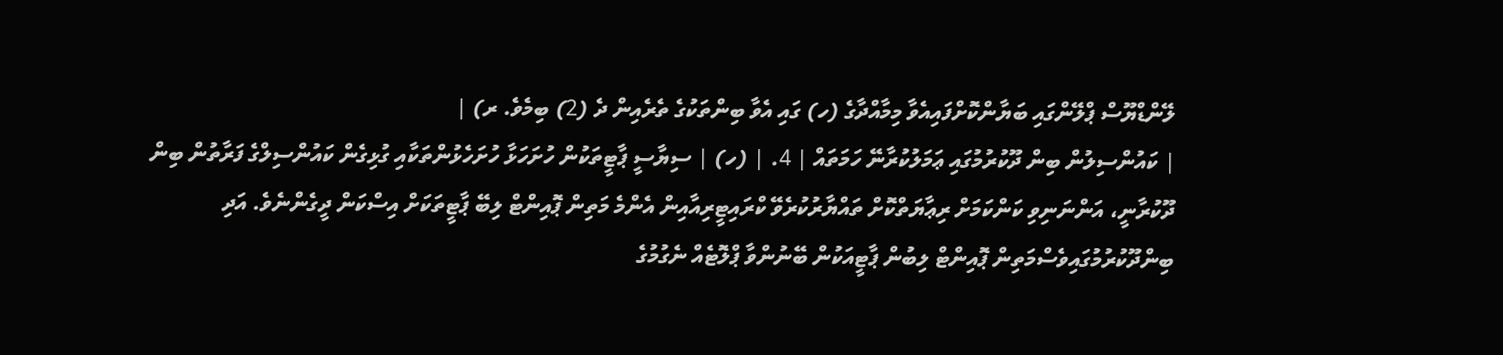ލޭންޑްޔޫސް ޕްލޭންގައި ބަޔާންކޮށްފައިއެވާ މިމާއްދާގެ (ހ) ގައި އެވާ ބިންތަކުގެ ތެރެއިން ދެ (2) ބިމެވެ. ރ) |
| ކައުންސިލުން ބިން ދޫކުރުމުގައި ޢަމަލުކުރާނޭ ހަމަތައް | 4. | (ހ) | ސިޔާސީ ޕާޓީތަކުން ހުށަހަޅާ ހުށަހެޅުންތަކާއި ގުޅިގެން ކައުންސިލްގެ ފަރާތުން ބިން ދޫކުރާނީ، އަންނަނިވި ކަންކަމަށް ރިޢާޔަތްކޮށް ތައްޔާރުކުރެވޭ ކްރައިޓީރިއާއިން އެންމެ މަތިން ޕޮއިންޓް ލިބޭ ޕާޓީތަކަށް އިސްކަން ދީގެންނެވެ. އަދި ބިންދޫކުރުމުގައިވެސްމަތިން ޕޮއިންޓް ލިބުން ޕާޓީއަކުން ބޭނުންވާ ޕްލޮޓެއް ނެގުމުގެ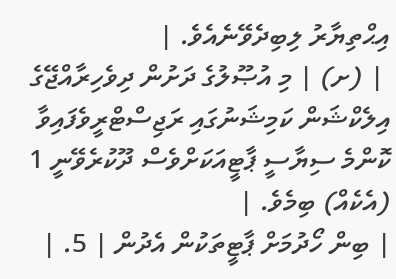އިޙްތިޔާރު ލިބިދެވޭނެއެވެ. |
 | (ށ) | މި އުޞޫލުގެ ދަށުން ދިވެހިރާއްޖޭގެ އިލެކްޝަން ކަމިޝަނުގައި ރަޖިސްޓްރީވެފައިވާ ކޮންމެ ސިޔާސީ ޕާޓީއަކަށްވެސް ދޫކުރެވޭނީ 1 (އެކެއް) ބިމެވެ. |
| ބިން ހޯދުމަށް ޕާޓީތަކުން އެދުން | 5. |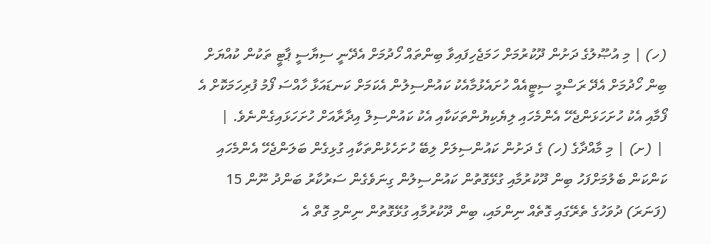(ހ) | މި އުޞޫލުގެ ދަށުން ދޫކުރުމަށް ހަމަޖެހިފައިވާ ބިންތައް ހޯދުމަށް އެދޭނީ ސިޔާސީ ޕާޓީ ތަކުން ކުއްޔަށް ބިން ހޯދުމަށް އެދޭ ރަސްމީ ސިޓީއެއް ހުށައެޅުމާއެކު ކައުންސިލުން އެކަމަށް ކަނޑައަޅާ ހާއްސަ ފޯމު ފުރިހަމަކޮށް އެ ފޯމާއި އެކު ހުށަހަޅަންޖެހޭ އެންމެހައި ލިޔެކިޔުންތަކަކާއި އެކު ކައުންސިލް އިދާރާއަށް ހުށަހަޅައިގެންނެވެ. |
 | (ށ) | މި މާއްދާގެ (ހ) ގެ ދަށުން ކައުންސިލަށް ލިބޭ ހުށަހެޅުންތަކާއި ގުޅިގެން ބަލަންޖެހޭ އެންމެހައި ކަންކަން ބެލުމަށްފަހު ބިން ދޫކުރުމާއި ގުޅޭގޮތުން ކައުންސިލުން ގިނަވެގެން ސަރުކާރު ބަންދު ނޫން 15 (ފަނަރަ) ދުވަހުގެ ތެރޭގައި ގޮތެއް ނިންމައި، ބިން ދޫކުރުމާއި ގުޅޭގޮތުން ނިންމި ގޮތް އެ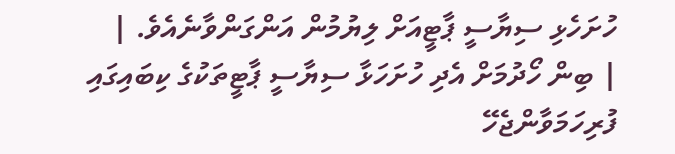ހުށަހެޅި ސިޔާސީ ޕާޓީއަށް ލިޔުމުން އަންގަންވާނެއެވެ. |
| ބިން ހޯދުމަށް އެދި ހުށަހަޅާ ސިޔާސީ ޕާޓީތަކުގެ ކިބައިގައި ފުރިހަމަވާންޖެހޭ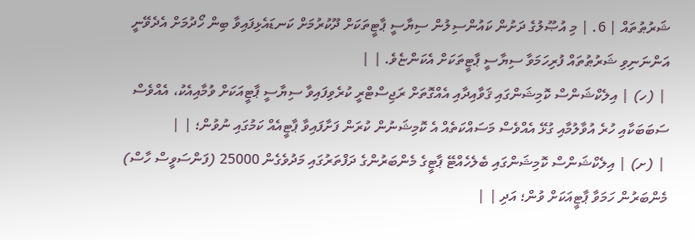ޝަރުޠުތައް | 6. | މި އުޞޫލުގެ ދަށުން ކައުންސިލުން ސިޔާސީ ޕާޓީތަކަށް ދޫކުރުމަށް ކަނޑައެޅިފައިވާ ބިން ހޯދުމަށް އެދެވޭނީ އަންނަނިވި ޝަރުޠުތައް ފުރިހަމަވާ ސިޔާސީ ޕާޓީތަކަށް އެކަންޏެވެ. | |
 | (ހ) | އިލެކްޝަންސް ކޮމިޝަންގައި ޤަވާއިދާއި އެއްގޮތަށް ރަޖިސްޓްރީ ކުރެވިފައިވާ ސިޔާސީ ޕާޓީއަކަށް ވުމާއިއެކު، އެއްވެސް ސަބަބަކާއި ހުރެ އުވާލުމާއި ގުޅޭ އެއްވެސް މަސައްކަތެއް އެ ކޮމިޝަނުން ކުރަން ފަށާފައިވާ ޕާޓީއެއް ކަމުގައި ނުވުން؛ | |
 | (ށ) | އިލެކްޝަންސް ކޮމިޝަންގައި ބެލެހެއްޓޭ ޕާޓީގެ މެންބަރުންގެ ދަފްތަރުގައި މަދުވެގެން 25000 (ފަންސަވީސް ހާސް) މެންބަރުން ހަމަވާ ޕާޓީއަކަށް ވުން؛ އަދި | |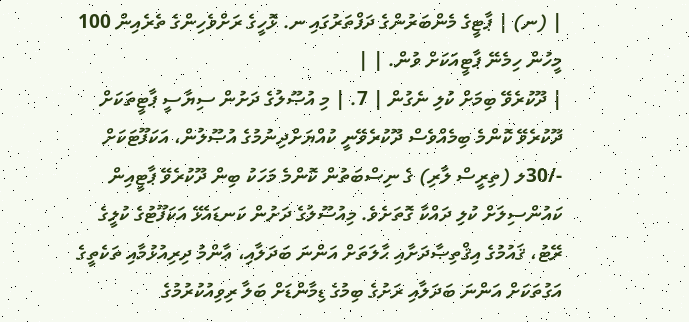| (ނ) | ޕާޓީގެ މެންބަރުންގެ ދަފްތަރުގައި ނ. ޅޮހީގެ ރަށްވެހިންގެ ތެރެއިން 100 މީހުން ހިމެނޭ ޕާޓީއަކަށް ވުން. | |
| ދޫކުރެވޭ ބިމަށް ކުލި ނެގުން | 7. | މި އުޞޫލުގެ ދަށުން ސިޔާސީ ޕާޓީތަކަށް ދޫކުރެވޭ ކޮންމެ ބިމެއްވެސް ދޫކުރެވޭނީ ކުއްޔަށްދިނުމުގެ އުޞޫލުން، އަކަފޫޓަކަށް -/30ލ (ތިރީސް ލާރި) ގެ ނިސްބަތުން ކޮންމެ މަހަކު ބިން ދޫކުރެވޭ ޕާޓީއިން ކައުންސިލަށް ކުލި ދައްކާ ގޮތަށެވެ. މިއުސޫލުގެ ދަށުން ކަނޑައެޅޭ އަކަފޫޓުގެ ކުލީގެ ރޭޓު، ޤައުމުގެ އިޤްތިޞާދަށާއި ޙާލަތަށް އަންނަ ބަދަލާއި، ޢާންމު ދިރިއުޅުމާއި ތަކެތީގެ އަގުތަކަށް އަންނަ ބަދަލާއި ރަށުގެ ބިމުގެ ޑިމާންޑަށް ބަލާ ރިވިއުކުރުމުގެ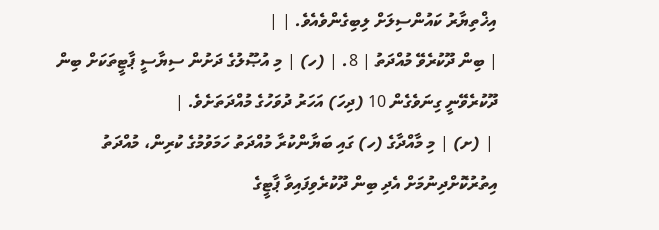އިޚްތިޔާރު ކައުންސިލަށް ލިބިގެންވެއެވެ. | |
| ބިން ދޫކުރެވޭ މުއްދަތު | 8. | (ހ) | މި އުޞޫލުގެ ދަށުން ސިޔާސީ ޕާޓީތަކަށް ބިން ދޫކުރެވޭނީ ގިނަވެގެން 10 (ދިހަ) އަހަރު ދުވަހުގެ މުއްދަތަށެވެ. |
 | (ށ) | މި މާއްދާގެ (ހ) ގައި ބަޔާންކުރާ މުއްދަތު ހަމަވުމުގެ ކުރިން، މުއްދަތު އިތުރުކޮށްދިނުމަށް އެދި ބިން ދޫކުރެވިފައިވާ ޕާޓީގެ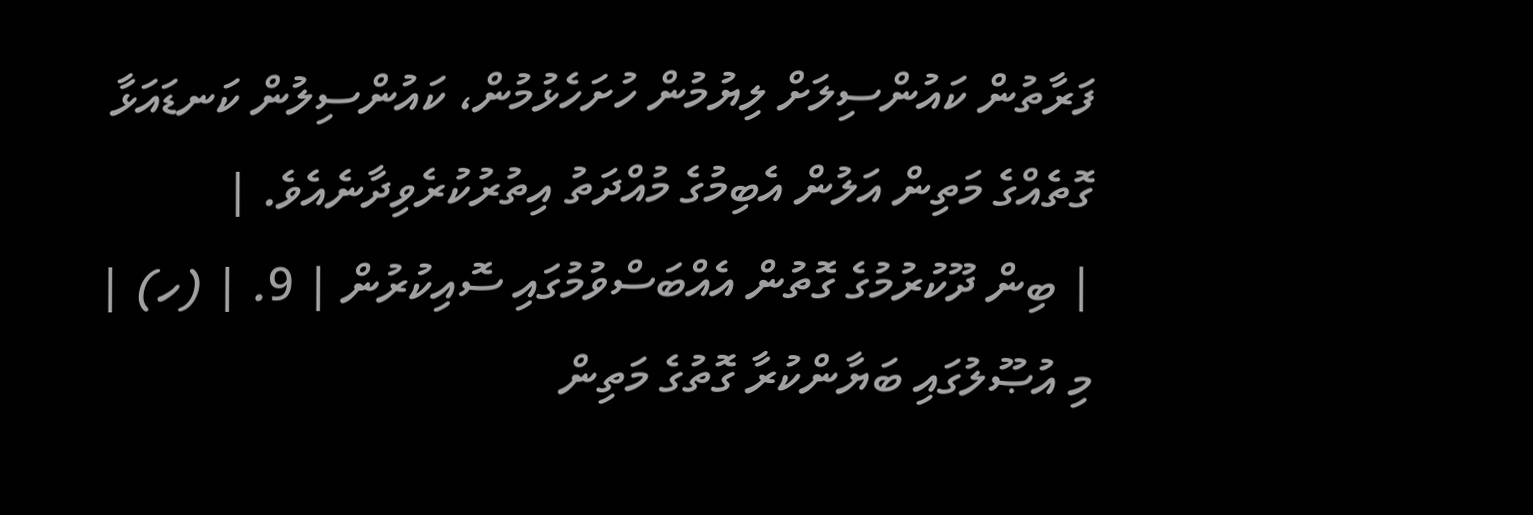ފަރާތުން ކައުންސިލަށް ލިޔުމުން ހުށަހެޅުމުން، ކައުންސިލުން ކަނޑައަޅާ ގޮތެއްގެ މަތިން އަލުން އެބިމުގެ މުއްދަތު އިތުރުކުރެވިދާނެއެވެ. |
| ބިން ދޫކުރުމުގެ ގޮތުން އެއްބަސްވުމުގައި ސޮއިކުރުން | 9. | (ހ) | މި އުޞޫލުގައި ބަޔާންކުރާ ގޮތުގެ މަތިން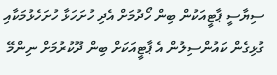ސިޔާސީ ޕާޓީއަކުން ބިން ހޯދުމަށް އެދި ހުށަހަޅާ ހުށަހެޅުމަކާއި ގުޅިގެން ކައުންސިލުން އެ ޕާޓީއަކަށް ބިން ދޫކުރުމަށް ނިންމޭ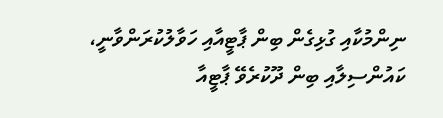ނިންމުކާއި ގުޅިގެން ބިން ޕާޓީއާއި ހަވާލުކުރަންވާނީ، ކައުންސިލާއި ބިން ދޫކުރެވޭ ޕާޓީއާ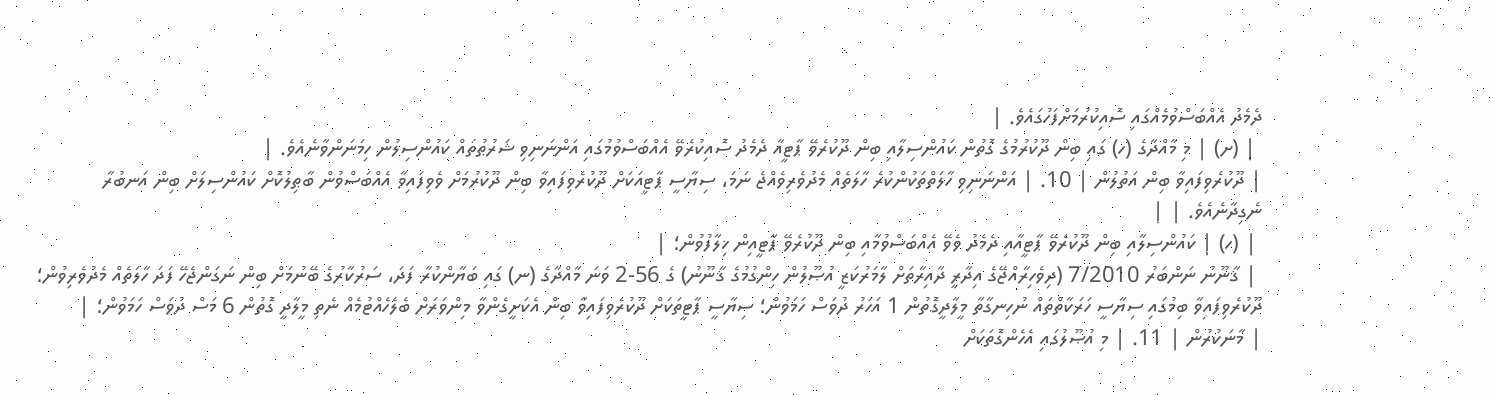ދެމެދު އެއްބަސްވުމެއްގައި ސޮއިކުރުމަށްފަހުގައެވެ. |
 | (ށ) | މި މާއްދާގެ (ހ) ގައި ބިން ދޫކުރުމުގެ ގޮތުން ކައުންސިލާއި ބިން ދޫކުރެވޭ ޕާޓީއާ ދެމެދު ސޮއިކުރެވޭ އެއްބަސްވުމުގައި އަންނަނިވި ޝަރުޠުތައް ކައުންސިލުން ހިމަނަންވާނެއެވެ. |
| ދޫކުރެވިފައިވާ ބިން އަތުލުން | 10. | އަންނަނިވި ހާލަތްތަކުންކުރެ ހާލަތެއް މެދުވެރިވެއްޖެ ނަމަ، ސިޔާސީ ޕާޓީއަކަށް ދޫކުރެވިފައިވާ ބިން ދޫކުރުމަށް ވެވިފައިވާ އެއްބަސްވުން ބާޠިލުކޮށް ކައުންސިލަށް ބިން އަނބުރާ ނެގިދާނެއެވެ. | |
 | (ހ) | ކައުންސިލާއި ބިން ދޫކުރެވޭ ޕާޓީއާއި ދެމެދު ވެވޭ އެއްބަސްވުމާއި ބިން ދޫކުރެވޭ ޕާޓީއިން ޚިލާފުވުން؛ |
 | ޤާނޫނު ނަންބަރު 7/2010 (ދިވެހިރާއްޖޭގެ އިދާރީ ދާއިރާތަށް ލާމަރުކަޒީ އުޞޫލުން ހިންގުމުގެ ޤާނޫނު) ގެ 56-2 ވަނަ މާއްދާގެ (ނ) ގައި ބަޔާންކުރާ ފަދަ، ސަރުކާރުގެ ބޭނުމަށް ބިން ނަގަންޖެހޭ ފަދަ ހާލަތެއް މެދުވެރިވުން؛ ދޫކުރެވިފައިވާ ބިމުގައި ސިޔާސީ ހަރަކާތްތައް ނުހިނގާތާ މީލާދީގޮތުން 1 އަހަރު ދުވަސް ހަމަވުން؛ ސިޔާސީ ޕާޓީތަކަށް ދޫކުރެވިފައިވާ ބިން އެކަށީގެންވާ މިންވަރަށް ބެލެހެއްޓުމެއް ނެތި މީލާދީ ގޮތުން 6 މަސް ދުވަސް ހަމަވުން؛ |
| މާނަކުރުން | 11. | މި އުޞޫލުގައި އެހެންގޮތަކަށް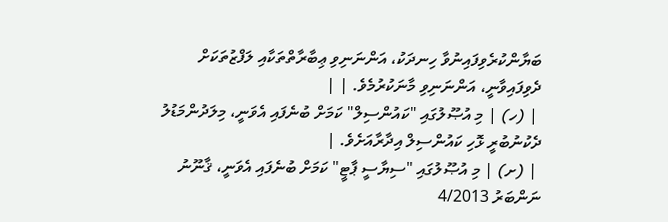ބަޔާންކުރެވިފައިނުވާ ހިނދަކު، އަންނަނިވި ޢިބާރާތްތަކާއި ލަފްޒުތަކަށް ދެވިފައިވާނީ، އަންނަނިވި މާނަކުރުމެވެ. | |
 | (ހ) | މި އުޞޫލުގައި "ކައުންސިލް" ކަމަށް ބުނެފައި އެވަނީ، މިލަދުންމަޑުލު ދެކުނުބުރީ ޅޮހި ކައުންސިލް އިދާރާއަށެވެ. |
 | (ށ) | މި އުޞޫލުގައި "ސިޔާސީ ޕާޓީ" ކަމަށް ބުނެފައި އެވަނީ، ޤާނޫނު ނަންބަރު 4/2013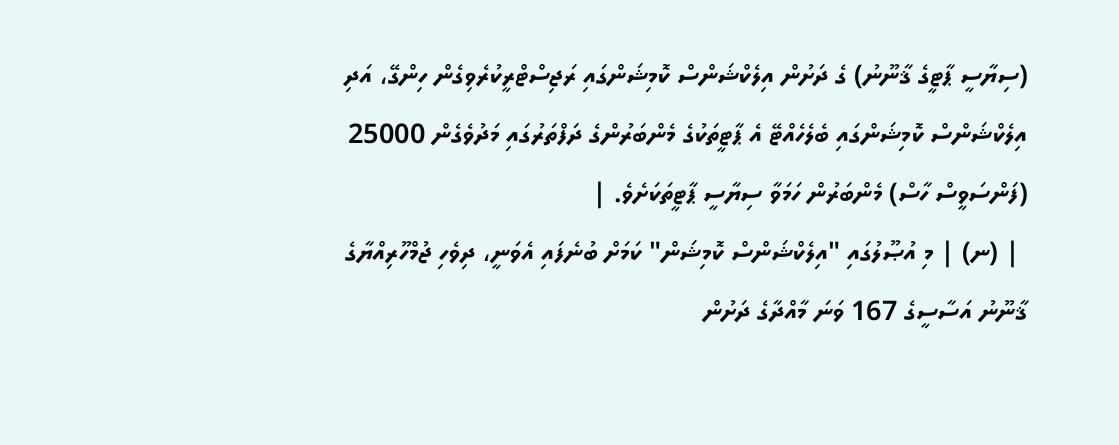(ސިޔާސީ ޕާޓީގެ ޤާނޫނު) ގެ ދަށުން އިލެކްޝަންސް ކޮމިޝަންގައި ރަޖިސްޓްރީކުރެވިގެން ހިންގޭ، އަދި އިލެކްޝަންސް ކޮމިޝަންގައި ބެލެހެއްޓޭ އެ ޕާޓީތަކުގެ މެންބަރުންގެ ދަފްތަރުގައި މަދުވެގެން 25000 (ފަންސަވީސް ހާސް) މެންބަރުން ހަމަވާ ސިޔާސީ ޕާޓީތަކަށެވެ. |
 | (ނ) | މި އުޞޫލުގައި "އިލެކްޝަންސް ކޮމިޝަން" ކަމަށް ބުނެފައި އެވަނީ، ދިވެހި ޖުމްހޫރިއްޔާގެ ޤާނޫނު އަސާސީގެ 167 ވަނަ މާއްދާގެ ދަށުން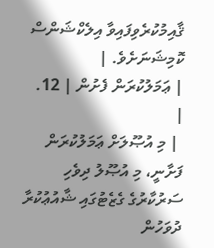ޤާއިމުކުރެވިފައިވާ އިލެކްޝަންސް ކޮމިޝަނަށެވެ. |
| ޢަމަލުކުރަން ފެށުން | 12. |
 | މި އުޞޫލަށް ޢަމަލުކުރަން ފަށާނީ، މި އުޞޫލު ދިވެހި ސަރުކާރުގެ ގެޒެޓުގައި ޝާއުޢުކުރާ ދުވަހުން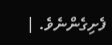ފެށިގެންނެވެ. |